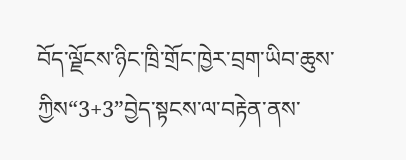བོད་ལྗོངས་ཉིང་ཁྲི་གྲོང་ཁྱེར་བྲག་ཡིབ་ཆུས་ཀྱིས“3+3”བྱེད་སྟངས་ལ་བརྟེན་ནས་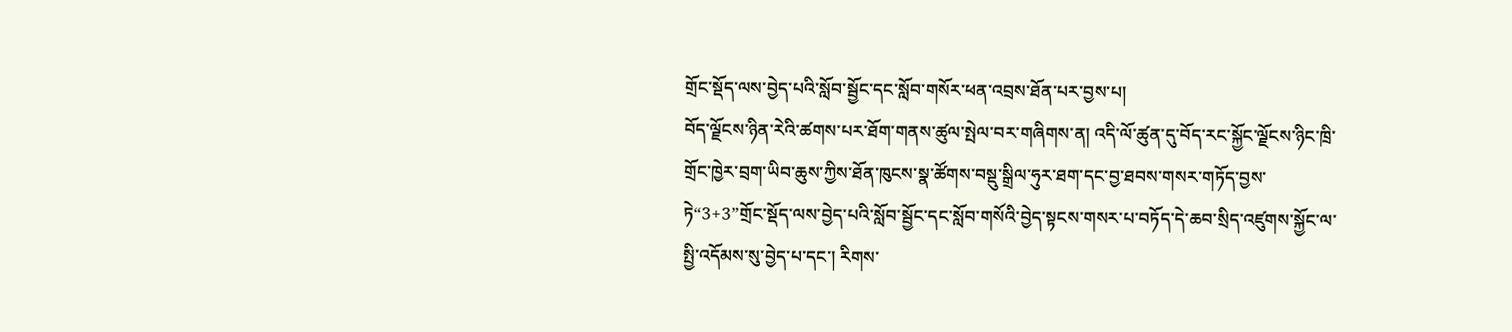གྲོང་སྡོད་ལས་བྱེད་པའི་སློབ་སྦྱོང་དང་སློབ་གསོར་ཕན་འབྲས་ཐོན་པར་བྱས་པ།
བོད་ལྗོངས་ཉིན་རེའི་ཚགས་པར་ཐོག་གནས་ཚུལ་སྤེལ་བར་གཞིགས་ན། འདི་ལོ་ཚུན་དུ་བོད་རང་སྐྱོང་ལྗོངས་ཉིང་ཁྲི་གྲོང་ཁྱེར་བྲག་ཡིབ་ཆུས་ཀྱིས་ཐོན་ཁུངས་སྣ་ཚོགས་བསྡུ་སྒྲིལ་ཧུར་ཐག་དང་བྱ་ཐབས་གསར་གཏོད་བྱས་ཏེ“3+3”གྲོང་སྡོད་ལས་བྱེད་པའི་སློབ་སྦྱོང་དང་སློབ་གསོའི་བྱེད་སྟངས་གསར་པ་བཏོད་དེ་ཆབ་སྲིད་འཛུགས་སྐྱོང་ལ་སྤྱི་འདོམས་སུ་བྱེད་པ་དང་། རིགས་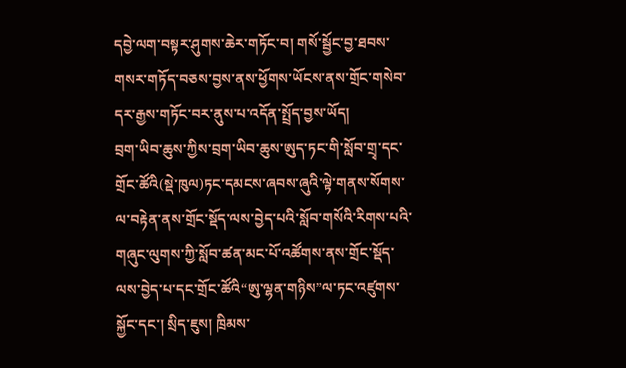དབྱེ་ལག་བསྟར་ཤུགས་ཆེར་གཏོང་བ། གསོ་སྦྱོང་བྱ་ཐབས་གསར་གཏོད་བཅས་བྱས་ནས་ཕྱོགས་ཡོངས་ནས་གྲོང་གསེབ་དར་རྒྱས་གཏོང་བར་ནུས་པ་འདོན་སྤྲོད་བྱས་ཡོད།
བྲག་ཡིབ་ཆུས་ཀྱིས་བྲག་ཡིབ་ཆུས་ཨུད་ཏང་གི་སློབ་གྲྭ་དང་གྲོང་ཚོའི(སྡེ་ཁུལ)ཏང་དམངས་ཞབས་ཞུའི་ལྟེ་གནས་སོགས་ལ་བརྟེན་ནས་གྲོང་སྡོད་ལས་བྱེད་པའི་སློབ་གསོའི་རིགས་པའི་གཞུང་ལུགས་ཀྱི་སློབ་ཚན་མང་པོ་འཚོགས་ནས་གྲོང་སྡོད་ལས་བྱེད་པ་དང་གྲོང་ཚོའི“ཨུ་ལྷན་གཉིས”ལ་ཏང་འཛུགས་སྐྱོང་དང་། སྲིད་ཇུས། ཁྲིམས་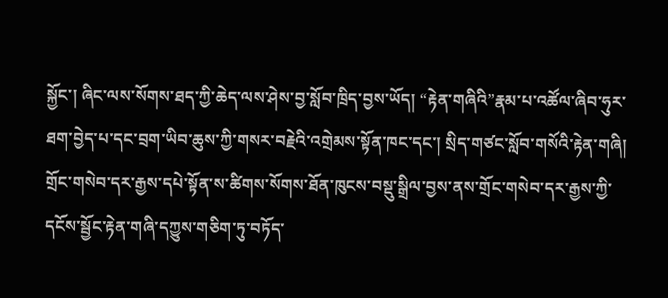སྐྱོང་། ཞིང་ལས་སོགས་ཐད་ཀྱི་ཆེད་ལས་ཤེས་བྱ་སློབ་ཁྲིད་བྱས་ཡོད། “རྟེན་གཞིའི”རྣམ་པ་འཚོལ་ཞིབ་ཧུར་ཐག་བྱེད་པ་དང་བྲག་ཡིབ་ཆུས་ཀྱི་གསར་བརྗེའི་འགྲེམས་སྟོན་ཁང་དང་། སྲིད་གཙང་སློབ་གསོའི་རྟེན་གཞི། གྲོང་གསེབ་དར་རྒྱས་དཔེ་སྟོན་ས་ཚིགས་སོགས་ཐོན་ཁུངས་བསྡུ་སྒྲིལ་བྱས་ནས་གྲོང་གསེབ་དར་རྒྱས་ཀྱི་དངོས་སྦྱོང་རྟེན་གཞི་དཀྱུས་གཅིག་ཏུ་བཏོད་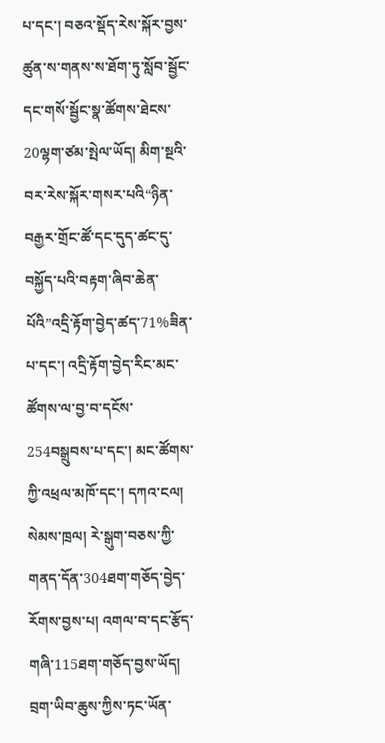པ་དང་། བཅའ་སྡོད་རེས་སྐོར་བྱས་ཚུན་ས་གནས་ས་ཐོག་ཏུ་སློབ་སྦྱོང་དང་གསོ་སྦྱོང་སྣ་ཚོགས་ཐེངས་20ལྷག་ཙམ་སྤེལ་ཡོད། མིག་སྔའི་བར་རེས་སྐོར་གསར་པའི“ཉིན་བརྒྱར་གྲོང་ཚོ་དང་དུད་ཚང་དུ་བསྐྱོད་པའི་བརྟག་ཞིབ་ཆེན་པོའི”འདྲི་རྟོག་བྱེད་ཚད་71%ཟིན་པ་དང་། འདྲི་རྟོག་བྱེད་རིང་མང་ཚོགས་ལ་བྱ་བ་དངོས་254བསྒྲུབས་པ་དང་། མང་ཚོགས་ཀྱི་འཕྲལ་མཁོ་དང་། དཀའ་ངལ། སེམས་ཁྲལ། རེ་སྒུག་བཅས་ཀྱི་གནད་དོན་304ཐག་གཅོད་བྱེད་རོགས་བྱས་པ། འགལ་བ་དང་རྩོད་གཞི་115ཐག་གཅོད་བྱས་ཡོད།
བྲག་ཡིབ་ཆུས་ཀྱིས་ཏང་ཡོན་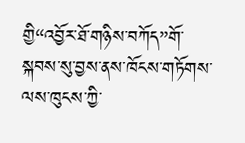གྱི“འབྱོར་ཐོ་གཉིས་བཀོད”གོ་སྐབས་སུ་བྱས་ནས་ཁོངས་གཏོགས་ལས་ཁུངས་ཀྱི་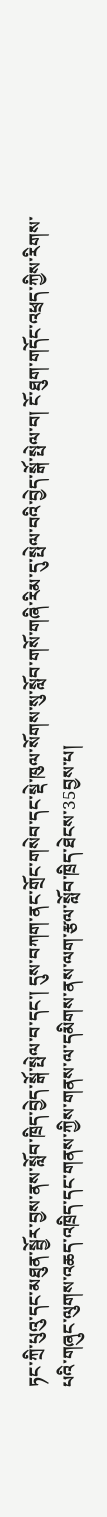ཏང་ཀྲི་པུའུ་དང་མཐུན་སྦྱོར་བྱས་ནས་སློབ་ཁྲིད་བྱེད་སྒོ་སྤེལ་བ་དང་། དུས་བཀག་ནང་གྲོང་གསེབ་དང་སྡེ་ཁུལ་སོགས་སུ་སློབ་གསོ་གཞི་རིམ་དུ་སྤེལ་བའི་བྱེད་སྒོ་སྤེལ་བ། ངོ་ཐུག་གདོང་འཕྲད་ཀྱིས་རིགས་པའི་གཞུང་ལུགས་འཆད་འཁྲིད་དང་གནས་ཀྱིས་གནས་ལ་དམིགས་ནས་ལག་རྩལ་སློབ་ཁྲིད་ཐེངས་35བྱས་པ།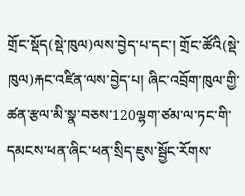གྲོང་སྡོད(སྡེ་ཁུལ)ལས་བྱེད་པ་དང་། གྲོང་ཚོའི(སྡེ་ཁུལ)རྐང་འཛིན་ལས་བྱེད་པ། ཞིང་འབྲོག་ཁུལ་གྱི་ཚན་རྩལ་མི་སྣ་བཅས་120ལྷག་ཙམ་ལ་ཏང་གི་དམངས་ཕན་ཞིང་ཕན་སྲིད་ཇུས་སྦྱོང་རོགས་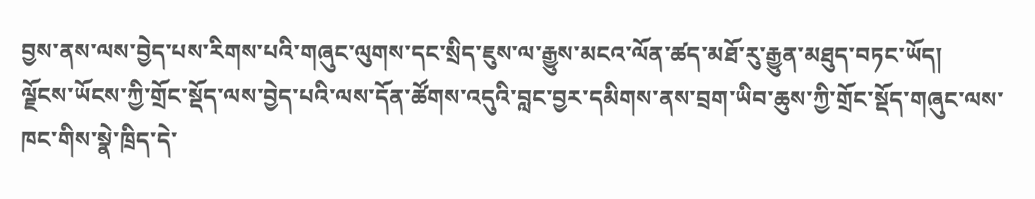བྱས་ནས་ལས་བྱེད་པས་རིགས་པའི་གཞུང་ལུགས་དང་སྲིད་ཇུས་ལ་རྒྱུས་མངའ་ལོན་ཚད་མཐོ་རུ་རྒྱུན་མཐུད་བཏང་ཡོད།
ལྗོངས་ཡོངས་ཀྱི་གྲོང་སྡོད་ལས་བྱེད་པའི་ལས་དོན་ཚོགས་འདུའི་བླང་བྱར་དམིགས་ནས་བྲག་ཡིབ་ཆུས་ཀྱི་གྲོང་སྡོད་གཞུང་ལས་ཁང་གིས་སྣེ་ཁྲིད་དེ་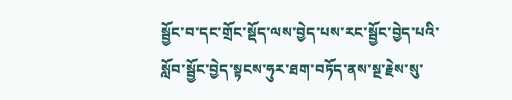སྦྱོང་བ་དང་གྲོང་སྡོད་ལས་བྱེད་པས་རང་སྦྱོང་བྱེད་པའི་སློབ་སྦྱོང་བྱེད་སྟངས་ཧུར་ཐག་བཏོད་ནས་སྔ་རྗེས་སུ་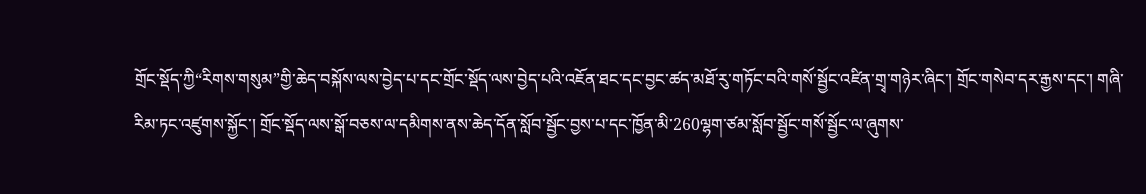གྲོང་སྡོད་ཀྱི“རིགས་གསུམ”གྱི་ཆེད་བསྐོས་ལས་བྱེད་པ་དང་གྲོང་སྡོད་ལས་བྱེད་པའི་འཇོན་ཐང་དང་བྱང་ཚད་མཐོ་རུ་གཏོང་བའི་གསོ་སྦྱོང་འཛིན་གྲྭ་གཉེར་ཞིང་། གྲོང་གསེབ་དར་རྒྱས་དང་། གཞི་རིམ་ཏང་འཛུགས་སྐྱོང་། གྲོང་སྡོད་ལས་སྒོ་བཅས་ལ་དམིགས་ནས་ཆེད་དོན་སློབ་སྦྱོང་བྱས་པ་དང་ཁྱོན་མི་260ལྷག་ཙམ་སློབ་སྦྱོང་གསོ་སྦྱོང་ལ་ཞུགས་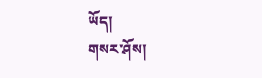ཡོད།
གསར་ཤོས།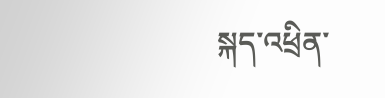སྐད་འཕྲིན་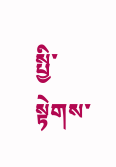སྤྱི་སྟེགས་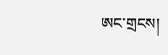ཨང་གྲངས།